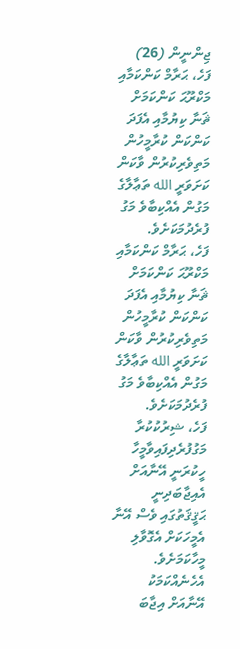ޖިންނީން (26)
ފަހެ، ޙަރާމް ކަންކަމާއި މަކްރޫޙަ ކަންކަމަށް ޘަނާ ކިޔުމާއި އެފަދަ ކަންކަން ކުރާމީހުން މަތިވެރިކުރުން ވާކަން ކަށަވަރީ الله ތަޢާލާގެ މަގުން އެއްކިބާވެ މަގު ފުރެދުމަކަށެވެ.
ފަހެ، ޙަރާމް ކަންކަމާއި މަކްރޫޙަ ކަންކަމަށް ޘަނާ ކިޔުމާއި އެފަދަ ކަންކަން ކުރާމީހުން މަތިވެރިކުރުން ވާކަން ކަށަވަރީ الله ތަޢާލާގެ މަގުން އެއްކިބާވެ މަގު ފުރެދުމަކަށެވެ.
ފަހެ، ޝިރުކުކުރާ މަގުފުރެދިފައިވާމީހާ ހީކުރަނީ އޭނާއަށް އެއިޖާބަދިނީ ޙަޤީޤަތުގައި ވެސް އޭނާ އެމީހަކަށް އެގޮވާލި މީހާކަމަށެވެ. އެހެނެއްކަމަކު އޭނާއަށް އިޖާބަ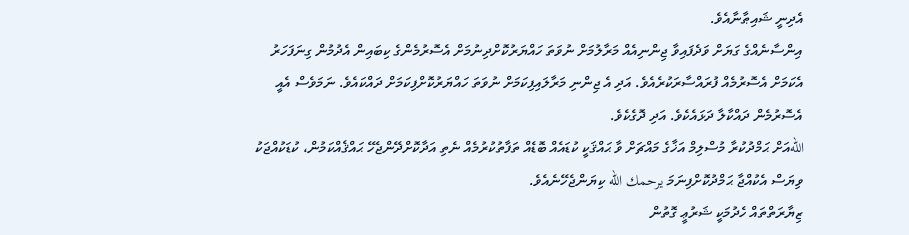އެދިނީ ޝައިޠާނާއެވެ.
އިންސާނެއްގެ ގަޔަށް ވަދެފައިވާ ޖިންނިއެއް މަރާލުމަށް ނުވަތަ ހައްޔަރުކޮށްދިނުމަށް އެސޮރުމެންގެ ކިބައިން އެދުމުން ގިނަފަހަރު އެކަމަށް އެސޮރުމެއް ފުރައްސާރަކުރެއެވެ. އަދި އެ ޖިންނި މަރާލައިފިކަމަށް ނުވަތަ ހައްޔަރުކޮށްފިކަމަށް ދައްކައެވެ. ނަމަވެސް އެއީ އެސޮރުމެން ދައްކާލާ ދަޅައެކެވެ. އަދި ދޮގެކެވެ.
اللهއަށް ޙަމްދުކުރާ މުސްލިމް އަޚާގެ މައްޗަށް ވާ ޙައްޤަކީ ކުޑައެއް ބޮޑެއް ތަފާތުކުރުމެއް ނެތި އަދާކޮށްދޭންޖެހޭ ޙައްޤެއްކަމުން، ކުޑަކުއްޖަކު ވިޔަސް އެކުއްޖާ ޙަމްދުކޮށްފިނަމަ يرحمك الله ކިޔަންޖެހޭނެއެވެ.
ޒިޔާރަތްތައް ހެދުމަކީ ޝަރުޢީ ގޮތުން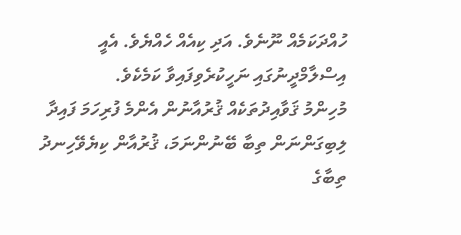ހުއްދަކަމެއް ނޫނެވެ. އަދި ކިއެއް ހެއްޔެވެ. އެއީ އިސްލާމްދީނުގައި ނަހީކުރެވިފައިވާ ކަމެކެވެ.
މުހިންމު ޤަވާއިދުތަކެއް ޤުރުއާނުން އެންމެ ފުރިހަމަ ފައިދާ ލިބިގަންނަން ތިބާ ބޭނުންނަމަ، ޤުރުއާން ކިޔެވޭހިނދު ތިބާގެ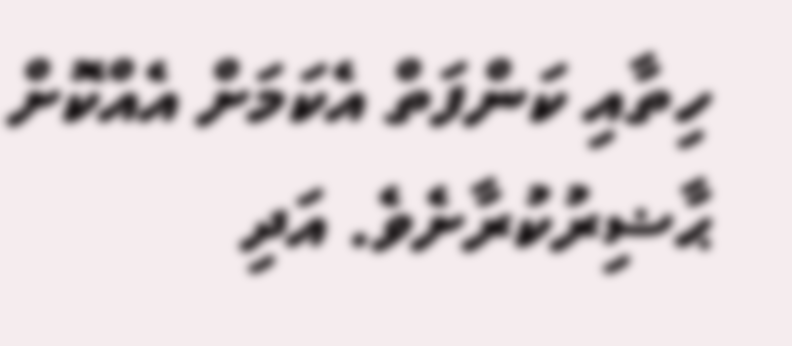ހިތާއި ކަންފަތް އެކަމަށް އެއްކޮށް ޙާޟިރުކުރާށެވެ. އަދި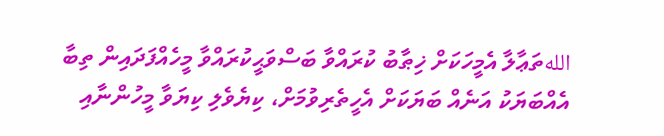اللهތަޢާލާ އެމީހަކަށް ޚިޠާބު ކުރައްވާ ބަސްވަޙީކުރައްވާ މީހެއްފަދައިން ތިބާ
އެއްބަޔަކު އަނެއް ބަޔަކަށް އެހީތެރިވުމަށް، ކިޔެވެލި ކިޔަވާ މީހުންނާއި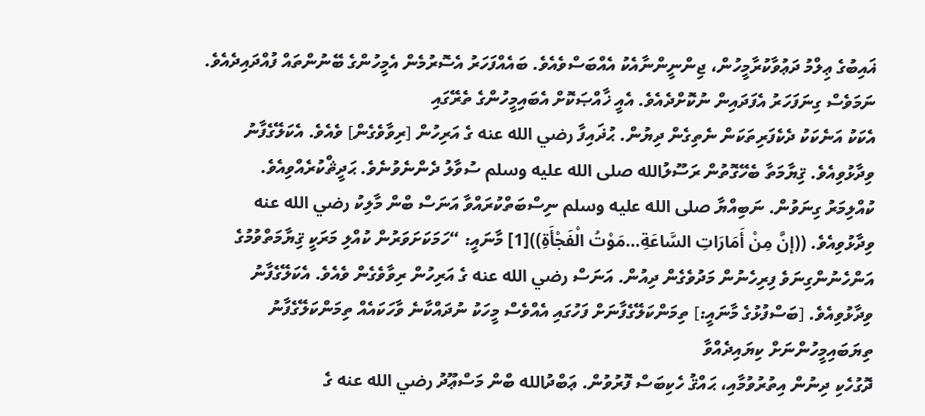ޣައިބުގެ ޢިލްމު ދަޢުވާކުރާމީހުން، ޖިންނީންނާއެކު އެއްބަސްވެއެވެ. ބައެއްފަހަރު އެސޮރުމެން އެމީހުންގެ ބޭނުންތައް ފުއްދައިދެއެވެ. ނަމަވެސް ގިނަފަހަރު އެފަދައިން ނުކޮށްދެއެވެ. އެއީ ޚާއްޞަކޮށް އެބައިމީހުންގެ ތެރޭގައި
އެކަކު އަނެކަކު ދެކެފަރިތަކަން ނެތިގެން ދިޔުން. ޙުޛައިފާ رضي الله عنه ގެ އަރިހުން [ރިވާވެގެން] ވެއެވެ. އެކަލޭގެފާނު ވިދާޅުވިއެވެ. ޤިޔާމަތާ ބެހޭގޮތުން ރަސޫލުالله صلى الله عليه وسلم ސުވާލު ދެންނެވުނެވެ. ޙަދީޘްކުރެއްވިއެވެ.
ކުއްލިމަރު ގިނަވުން. ނަބިއްޔާ صلى الله عليه وسلم ނިސްބަތްކުރައްވާ އަނަސް ބްން މާލިކު رضي الله عنه ވިދާޅުވިއެވެ. ((إنَّ مِنْ أَمَارَاتِ السَّاعَةِ…مَوْتُ الْفَجْأَةِ))[1] މާނައީ: “ހަމަކަށަވަރުން ކުއްލި މަރަކީ ޤިޔާމަތްވުމުގެ
އަންހެނުންގިނަވެ ފިރިހެނުން މަދުވެގެން ދިއުން. އަނަސް رضي الله عنه ގެ އަރިހުން ރިވާވެގެން ވެއެވެ. އެކަލޭގެފާނު ވިދާޅުވިއެވެ. [ބަސްފުޅުގެ މާނައީ:] ތިމަންކަލޭގެފާނަށް ފަހުގައި އެއްވެސް މީހަކު ނުދައްކާނެ ވާހަކައެއް ތިމަންކަލޭގެފާނު ތިޔަބައިމީހުންނަށް ކިޔައިދެއްވާ
ދޮގުހެކި ދިނުން އިތުރުވުމާއި، ޙައްޤު ހެކިބަސް ފޮރުވުން. ޢަބްދުالله ބްން މަސްޢޫދު رضي الله عنه ގެ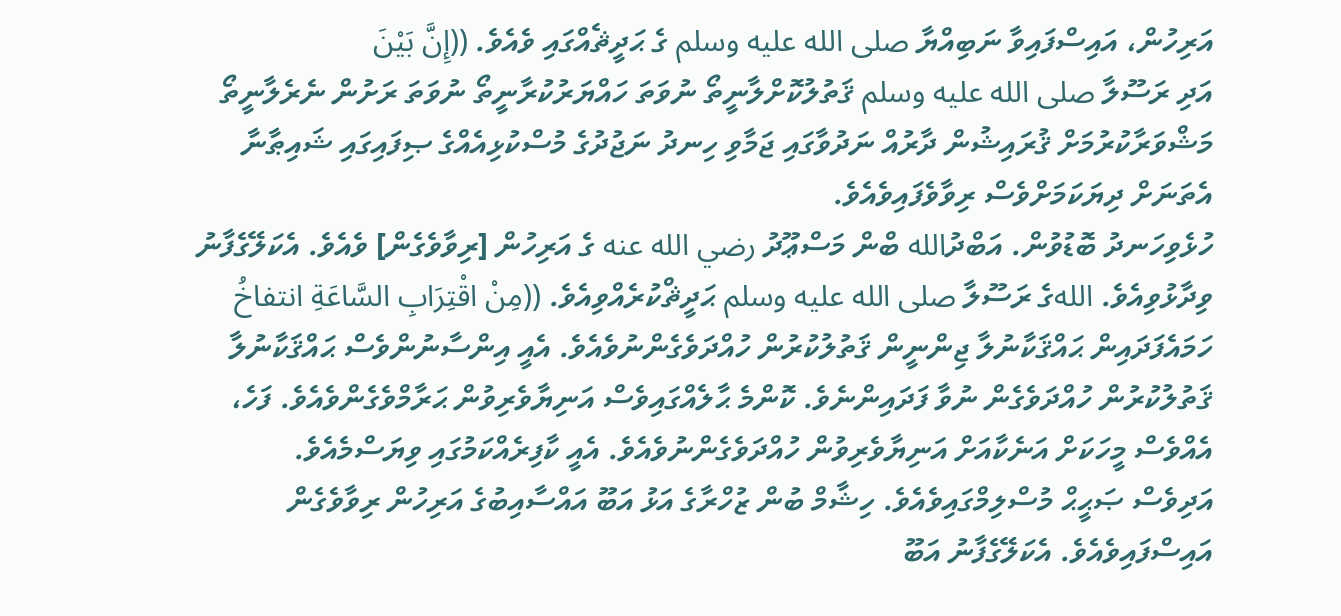އަރިހުން، އައިސްފައިވާ ނަބިއްޔާ صلى الله عليه وسلم ގެ ޙަދީޘެއްގައި ވެއެވެ. ((إِنَّ بَيْنَ
އަދި ރަސޫލާ صلى الله عليه وسلم ޤަތުލުކޮށްލާނީތޯ ނުވަތަ ހައްޔަރުކުރާނީތޯ ނުވަތަ ރަށުން ނެރެލާނީތޯ މަޝްވަރާކުރުމަށް ޤުރައިޝުން ދާރުއް ނަދުވާގައި ޖަމާވި ހިނދު ނަޖުދުގެ މުސްކުޅިއެއްގެ ޞިފައިގައި ޝައިޠާނާ އެތަނަށް ދިޔަކަމަށްވެސް ރިވާވެފައިވެއެވެ.
ހުޅެވިހަނދު ބޮޑުވުން. އަބްދުالله ބްން މަސްޢޫދު رضي الله عنه ގެ އަރިހުން [ރިވާވެގެން] ވެއެވެ. އެކަލޭގެފާނު ވިދާޅުވިއެވެ. اللهގެ ރަސޫލާ صلى الله عليه وسلم ޙަދީޘްކުރެއްވިއެވެ. ((مِنْ اقْتِرَابِ السَّاعَةِ انتفاخُ
ހަމައެފަދައިން ޙައްޤަކާނުލާ ޖިންނީން ޤަތުލުކުރުން ހުއްދަވެގެންނުވެއެވެ. އެއީ އިންސާނުންވެސް ޙައްޤަކާނުލާ ޤަތުލުކުރުން ހުއްދަވެގެން ނުވާ ފަދައިންނެވެ. ކޮންމެ ޙާލެއްގައިވެސް އަނިޔާވެރިވުން ޙަރާމްވެގެންވެއެވެ. ފަހެ، އެއްވެސް މީހަކަށް އަނެކާއަށް އަނިޔާވެރިވުން ހުއްދަވެގެންނުވެއެވެ. އެއީ ކާފިރެއްކަމުގައި ވިޔަސްމެއެވެ.
އަދިވެސް ޞަޙީޙް މުސްލިމްގައިވެއެވެ. ހިޝާމް ބުން ޒުހްރާގެ އަޅު އަބޫ އައްސާއިބުގެ އަރިހުން ރިވާވެގެން އައިސްފައިވެއެވެ. އެކަލޭގެފާނު އަބޫ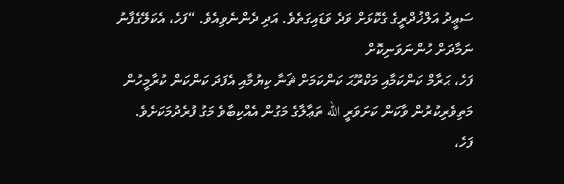ސަޢީދު އަލްޚުދްރީގެ ގެކޮޅަށް ވަދެ ވަޑައިގަތެވެ. އަދި ދެންނެވިއެވެ. “ފަހެ، އެކަލޭގެފާނު ނަމާދަށް ހުންނަވަނިކޮށް
ފަހެ، ޙަރާމް ކަންކަމާއި މަކްރޫޙަ ކަންކަމަށް ޘަނާ ކިޔުމާއި އެފަދަ ކަންކަން ކުރާމީހުން މަތިވެރިކުރުން ވާކަން ކަށަވަރީ الله ތަޢާލާގެ މަގުން އެއްކިބާވެ މަގު ފުރެދުމަކަށެވެ.
ފަހެ،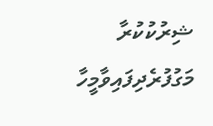ޝިރުކުކުރާ މަގުފުރެދިފައިވާމީހާ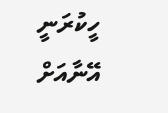ހީކުރަނީ އޭނާއަށް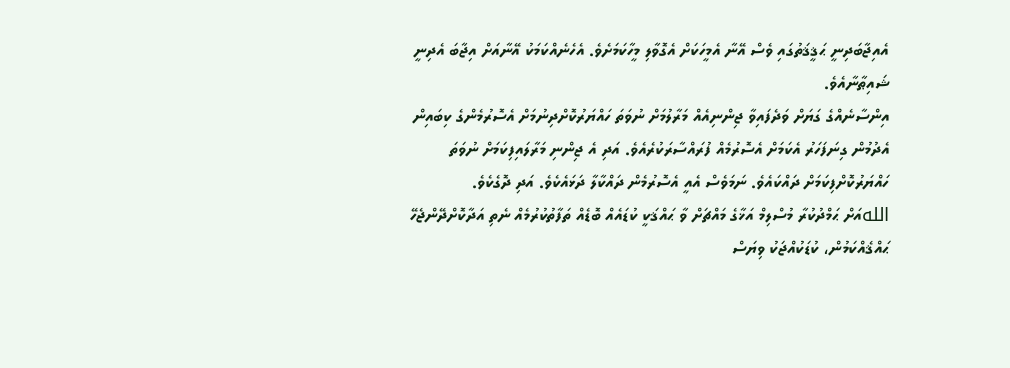އެއިޖާބަދިނީ ޙަޤީޤަތުގައި ވެސް އޭނާ އެމީހަކަށް އެގޮވާލި މީހާކަމަށެވެ. އެހެނެއްކަމަކު އޭނާއަށް އިޖާބަ އެދިނީ ޝައިޠާނާއެވެ.
އިންސާނެއްގެ ގަޔަށް ވަދެފައިވާ ޖިންނިއެއް މަރާލުމަށް ނުވަތަ ހައްޔަރުކޮށްދިނުމަށް އެސޮރުމެންގެ ކިބައިން އެދުމުން ގިނަފަހަރު އެކަމަށް އެސޮރުމެއް ފުރައްސާރަކުރެއެވެ. އަދި އެ ޖިންނި މަރާލައިފިކަމަށް ނުވަތަ ހައްޔަރުކޮށްފިކަމަށް ދައްކައެވެ. ނަމަވެސް އެއީ އެސޮރުމެން ދައްކާލާ ދަޅައެކެވެ. އަދި ދޮގެކެވެ.
اللهއަށް ޙަމްދުކުރާ މުސްލިމް އަޚާގެ މައްޗަށް ވާ ޙައްޤަކީ ކުޑައެއް ބޮޑެއް ތަފާތުކުރުމެއް ނެތި އަދާކޮށްދޭންޖެހޭ ޙައްޤެއްކަމުން، ކުޑަކުއްޖަކު ވިޔަސް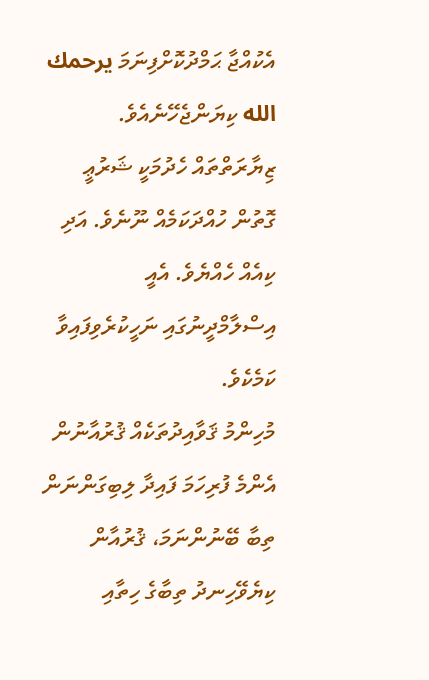އެކުއްޖާ ޙަމްދުކޮށްފިނަމަ يرحمك الله ކިޔަންޖެހޭނެއެވެ.
ޒިޔާރަތްތައް ހެދުމަކީ ޝަރުޢީ ގޮތުން ހުއްދަކަމެއް ނޫނެވެ. އަދި ކިއެއް ހެއްޔެވެ. އެއީ އިސްލާމްދީނުގައި ނަހީކުރެވިފައިވާ ކަމެކެވެ.
މުހިންމު ޤަވާއިދުތަކެއް ޤުރުއާނުން އެންމެ ފުރިހަމަ ފައިދާ ލިބިގަންނަން ތިބާ ބޭނުންނަމަ، ޤުރުއާން ކިޔެވޭހިނދު ތިބާގެ ހިތާއި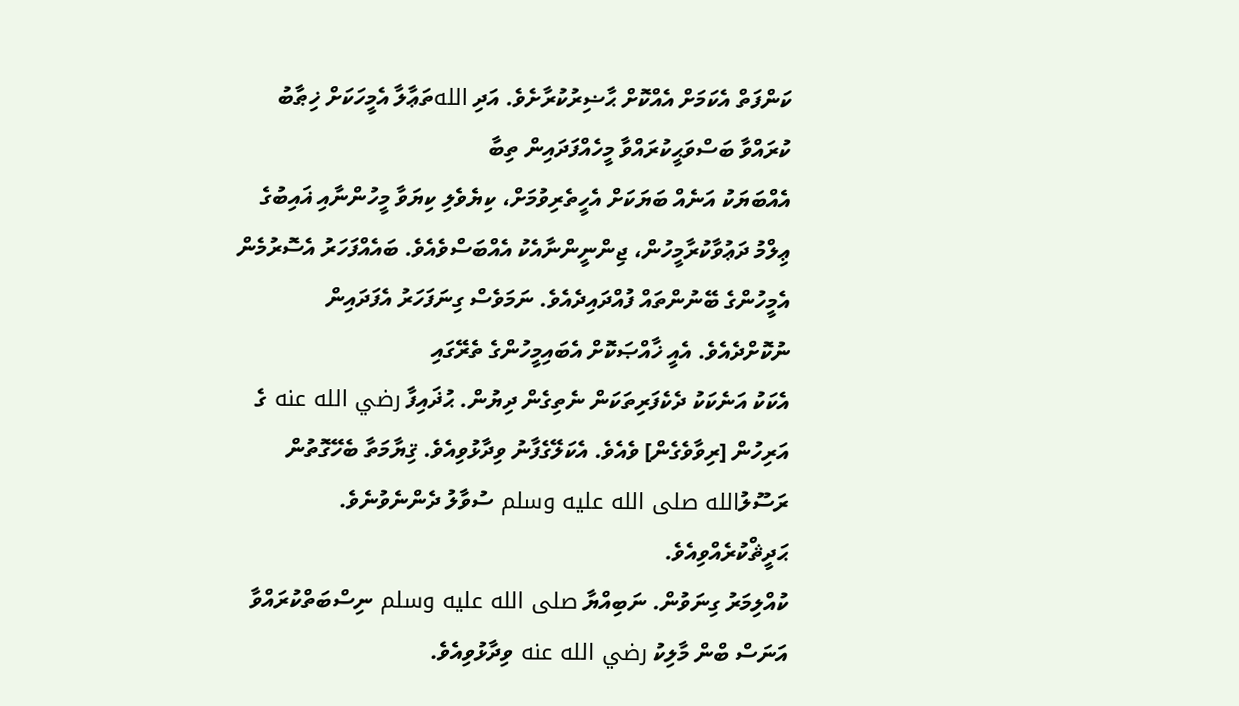ކަންފަތް އެކަމަށް އެއްކޮށް ޙާޟިރުކުރާށެވެ. އަދި اللهތަޢާލާ އެމީހަކަށް ޚިޠާބު ކުރައްވާ ބަސްވަޙީކުރައްވާ މީހެއްފަދައިން ތިބާ
އެއްބަޔަކު އަނެއް ބަޔަކަށް އެހީތެރިވުމަށް، ކިޔެވެލި ކިޔަވާ މީހުންނާއި ޣައިބުގެ ޢިލްމު ދަޢުވާކުރާމީހުން، ޖިންނީންނާއެކު އެއްބަސްވެއެވެ. ބައެއްފަހަރު އެސޮރުމެން އެމީހުންގެ ބޭނުންތައް ފުއްދައިދެއެވެ. ނަމަވެސް ގިނަފަހަރު އެފަދައިން ނުކޮށްދެއެވެ. އެއީ ޚާއްޞަކޮށް އެބައިމީހުންގެ ތެރޭގައި
އެކަކު އަނެކަކު ދެކެފަރިތަކަން ނެތިގެން ދިޔުން. ޙުޛައިފާ رضي الله عنه ގެ އަރިހުން [ރިވާވެގެން] ވެއެވެ. އެކަލޭގެފާނު ވިދާޅުވިއެވެ. ޤިޔާމަތާ ބެހޭގޮތުން ރަސޫލުالله صلى الله عليه وسلم ސުވާލު ދެންނެވުނެވެ. ޙަދީޘްކުރެއްވިއެވެ.
ކުއްލިމަރު ގިނަވުން. ނަބިއްޔާ صلى الله عليه وسلم ނިސްބަތްކުރައްވާ އަނަސް ބްން މާލިކު رضي الله عنه ވިދާޅުވިއެވެ.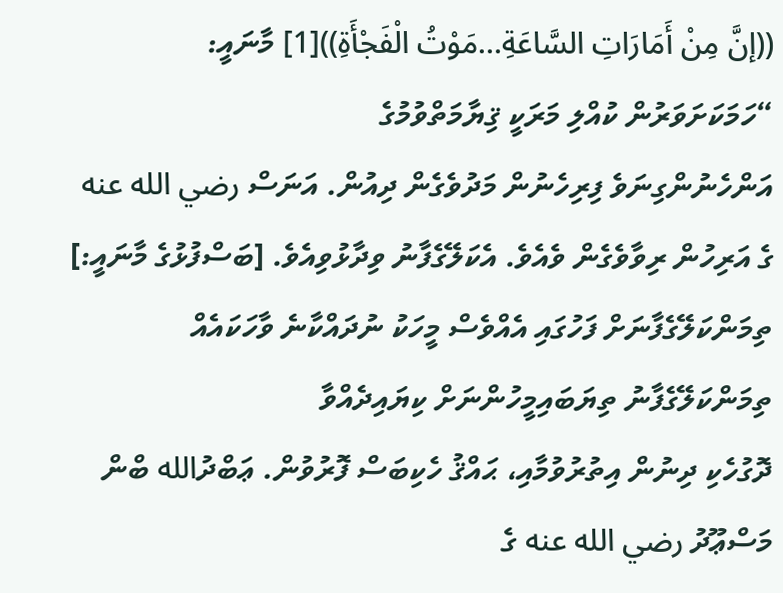((إنَّ مِنْ أَمَارَاتِ السَّاعَةِ…مَوْتُ الْفَجْأَةِ))[1] މާނައީ: “ހަމަކަށަވަރުން ކުއްލި މަރަކީ ޤިޔާމަތްވުމުގެ
އަންހެނުންގިނަވެ ފިރިހެނުން މަދުވެގެން ދިއުން. އަނަސް رضي الله عنه ގެ އަރިހުން ރިވާވެގެން ވެއެވެ. އެކަލޭގެފާނު ވިދާޅުވިއެވެ. [ބަސްފުޅުގެ މާނައީ:] ތިމަންކަލޭގެފާނަށް ފަހުގައި އެއްވެސް މީހަކު ނުދައްކާނެ ވާހަކައެއް ތިމަންކަލޭގެފާނު ތިޔަބައިމީހުންނަށް ކިޔައިދެއްވާ
ދޮގުހެކި ދިނުން އިތުރުވުމާއި، ޙައްޤު ހެކިބަސް ފޮރުވުން. ޢަބްދުالله ބްން މަސްޢޫދު رضي الله عنه ގެ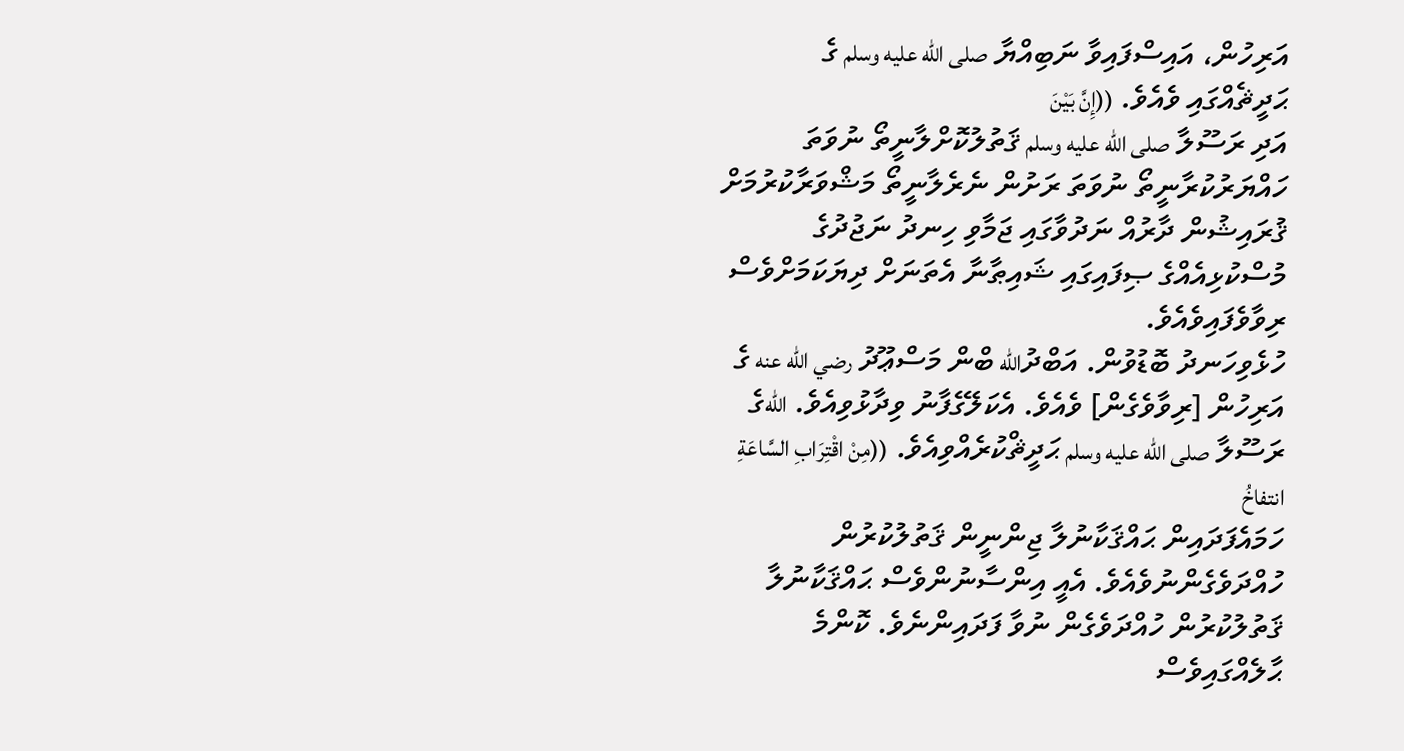އަރިހުން، އައިސްފައިވާ ނަބިއްޔާ صلى الله عليه وسلم ގެ ޙަދީޘެއްގައި ވެއެވެ. ((إِنَّ بَيْنَ
އަދި ރަސޫލާ صلى الله عليه وسلم ޤަތުލުކޮށްލާނީތޯ ނުވަތަ ހައްޔަރުކުރާނީތޯ ނުވަތަ ރަށުން ނެރެލާނީތޯ މަޝްވަރާކުރުމަށް ޤުރައިޝުން ދާރުއް ނަދުވާގައި ޖަމާވި ހިނދު ނަޖުދުގެ މުސްކުޅިއެއްގެ ޞިފައިގައި ޝައިޠާނާ އެތަނަށް ދިޔަކަމަށްވެސް ރިވާވެފައިވެއެވެ.
ހުޅެވިހަނދު ބޮޑުވުން. އަބްދުالله ބްން މަސްޢޫދު رضي الله عنه ގެ އަރިހުން [ރިވާވެގެން] ވެއެވެ. އެކަލޭގެފާނު ވިދާޅުވިއެވެ. اللهގެ ރަސޫލާ صلى الله عليه وسلم ޙަދީޘްކުރެއްވިއެވެ. ((مِنْ اقْتِرَابِ السَّاعَةِ انتفاخُ
ހަމައެފަދައިން ޙައްޤަކާނުލާ ޖިންނީން ޤަތުލުކުރުން ހުއްދަވެގެންނުވެއެވެ. އެއީ އިންސާނުންވެސް ޙައްޤަކާނުލާ ޤަތުލުކުރުން ހުއްދަވެގެން ނުވާ ފަދައިންނެވެ. ކޮންމެ ޙާލެއްގައިވެސް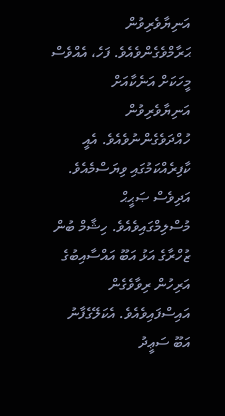އަނިޔާވެރިވުން ޙަރާމްވެގެންވެއެވެ. ފަހެ، އެއްވެސް މީހަކަށް އަނެކާއަށް އަނިޔާވެރިވުން ހުއްދަވެގެންނުވެއެވެ. އެއީ ކާފިރެއްކަމުގައި ވިޔަސްމެއެވެ.
އަދިވެސް ޞަޙީޙް މުސްލިމްގައިވެއެވެ. ހިޝާމް ބުން ޒުހްރާގެ އަޅު އަބޫ އައްސާއިބުގެ އަރިހުން ރިވާވެގެން އައިސްފައިވެއެވެ. އެކަލޭގެފާނު އަބޫ ސަޢީދު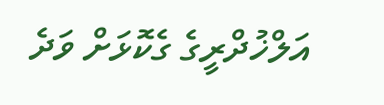އަލްޚުދްރީގެ ގެކޮޅަށް ވަދެ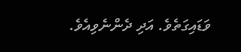ވަޑައިގަތެވެ. އަދި ދެންނެވިއެވެ.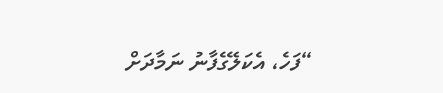“ފަހެ، އެކަލޭގެފާނު ނަމާދަށް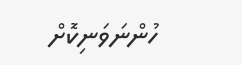ހުންނަވަނިކޮށް